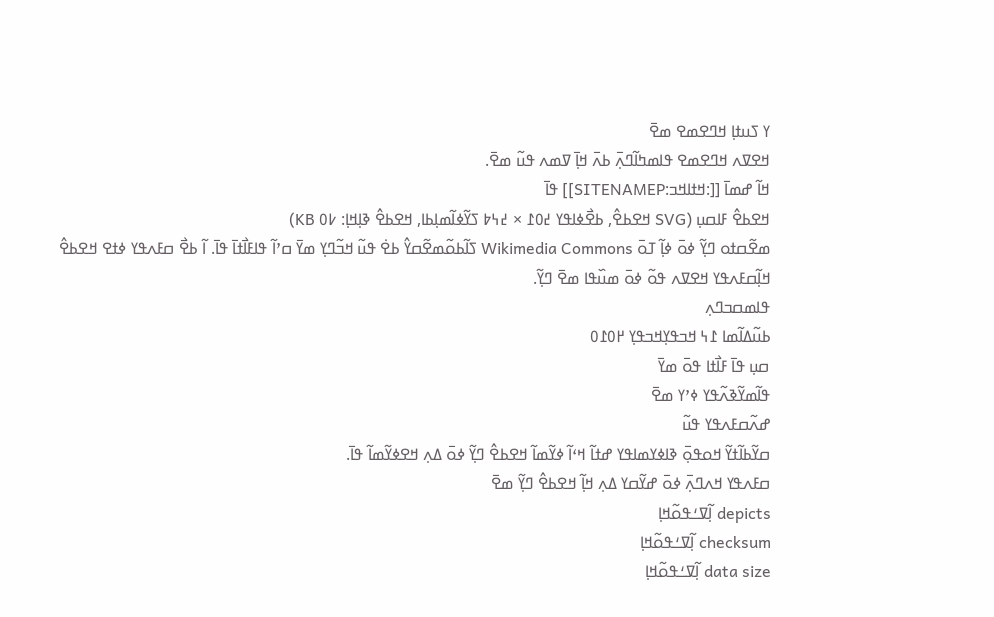ߌ ߖߎߙߊ߲ ߞߣߐߘߐ ߘߐ߫
ߞߐߜߍ ߞߣߐߘߐ ߟߊߘߤߊ߬ߣߍ߲߫ ߕߍ߫ ߞߊ߲߫ ߜߘߍ ߟߎ߬ ߘߐ߫.
ߞߊ߬ ߝߘߊ߫ [[:ߞߙߊߞߏ:SITENAMEP]] ߟߊ߫
ߞߐߕߐ߮ ߓߊߛߎ߲ (SVG ߞߐߕߐ߮, ߕߐ߯ߦߊߟߌ ߄߀߁ × ߄߆߈ ߖߌ߬ߦߊ߬ߘߊ߲ߕߊ, ߞߐߕߐ߮ ߢߊ߲ߞߊ߲: ߇߀ KB)
ߘߐ߬ߛߙߋ ߣߌ߲߬ ߦߋ߫ ߦߊ߲߬ ߠߋ߫ Wikimedia Commons ߖߊ߬ߕߋ߬ߘߐ߬ߛߌ߮ ߕߐ߭ ߟߎ߬ ߞߏ߬ߣߌ߲ ߘߌ߫ ߛߴߊ߬ ߟߊߓߊ߯ߙߊ߫ ߟߊ߫. ߊ߬ ߕߐ߯ ߛߓߍߟߌ ߦߙߐ ߞߐߕߐ߮ ߞߊ߲߬ߛߓߍߟߌ ߞߐߜߍ ߟߋ߬ ߦߋ߫ ߘߎ߰ߟߊ ߘߐ߫ ߣߌ߲߬.
ߟߊߘߛߏߣߍ߲
ߕߎ߬ߡߊ߬ߘߊ ߁߆ ߞߏߟߌ߲ߞߏߟߌ߲ ߂߀߁߀
ߛߎ߲ ߟߊ߫ ߓߊ߯ߙߊ ߟߋ߫ ߘߌ߫
ߟߊ߬ߘߌ߬ߢߍ߬ߟߌ ߦߴߌ ߘߐ߫
ߝߍ߬ߛߓߍߟߌ ߟߎ߬
ߛߌ߬ߕߊ߬ߙߌ߬ ߞߋߟߋ߲߫ ߢߊߦߌߘߊߟߌ ߝߙߊ߬ ߞߵߊ߬ ߦߌ߬ߘߊ߬ ߞߐߕߐ߮ ߣߌ߲߬ ߦߋ߫ ߡߍ߲ ߞߐߦߌ߬ߘߊ߬ ߟߊ߫.
ߛߓߍߟߌ ߞߍߣߍ߲߫ ߦߋ߫ ߝߌ߬ߛߌ ߡߍ߲ ߞߊ߲߬ ߞߐߕߐ߮ ߣߌ߲߬ ߘߐ߫
depicts ߊ߲߬ߜߑߟߋ߬ߞߊ߲
checksum ߊ߲߬ߜߑߟߋ߬ߞߊ߲
data size ߊ߲߬ߜߑߟߋ߬ߞߊ߲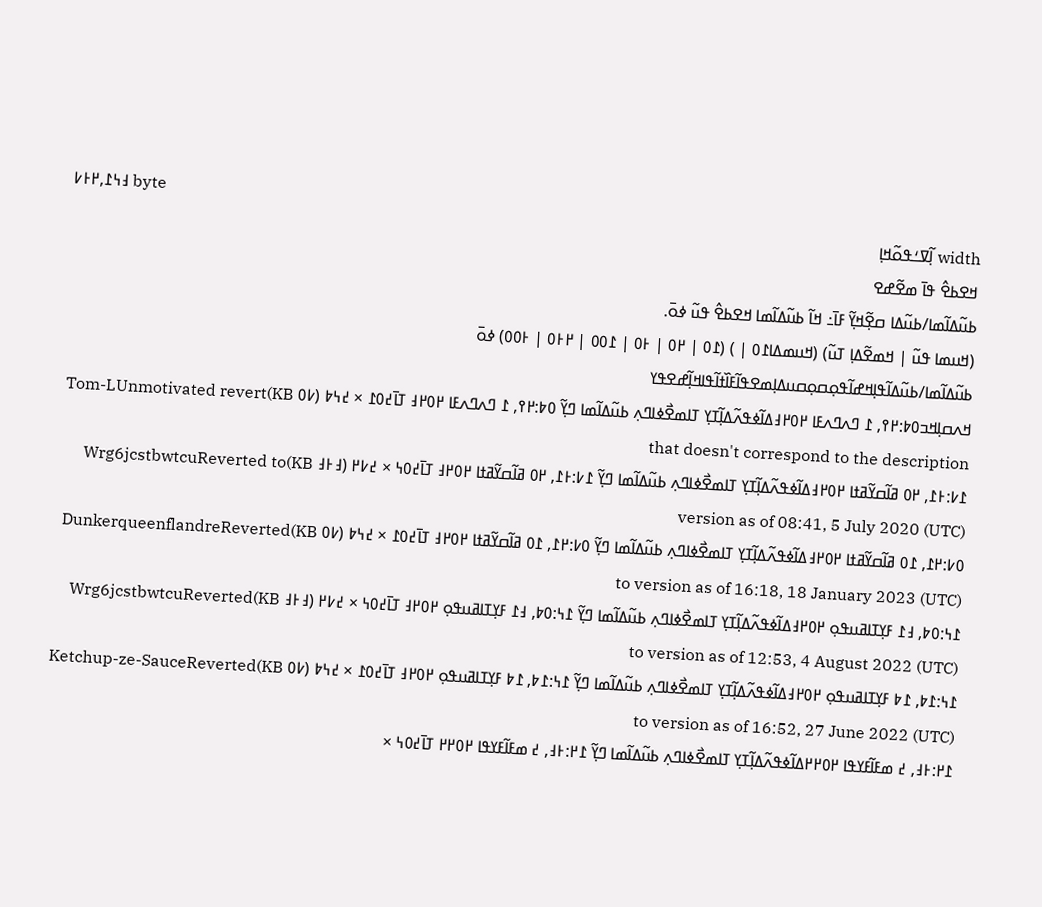߃߆߁,߂߅߇ byte
width ߊ߲߬ߜߑߟߋ߬ߞߊ߲
ߞߐߕߐ߮ ߟߊ߫ ߘߐ߬ߝߐ
ߕߎ߬ߡߊ߬ߘߊ/ߕߎ߬ߡߊ ߛߐ߲߬ߞߌ߲߬ ߓߊ߫߸ ߞߊ߬ ߕߎ߬ߡߊ߬ߘߊ ߞߐߕߐ߮ ߟߎ߬ ߦߋ߫.
(ߞߎߘߊ ߟߎ߬ | ߞߘߐ߬ߡߊ߲ ߠߎ߬) (ߞߎߘߡߊ߁߀ | ) (߁߀ | ߂߀ | ߅߀ | ߁߀߀ | ߂߅߀ | ߅߀߀) ߦߋ߫
ߕߎ߬ߡߊ߬ߘߊ/ߕߎ߬ߡߊ߬ߟߊ߲ߞߝߊ߬ߟߋ߲ߛߋ߲ߛߎߡߊ߲ߘߐߟߊ߬ߓߊ߰ߙߊ߬ߟߊߞߊ߲߬ߝߐߟߌ
ߞߍߛߊ߲ߞߏ߀߈:߂߉, ߁ ߣߍߣߍߓߊ ߂߀߂߃ߡߊ߬ߦߟߍ߬ߡߊ߲߬ߠߌ߲ ߠߊߘߐ߯ߦߊߣߍ߲ ߕߎ߬ߡߊ߬ߘߊ ߣߌ߲߬ ߀߈:߂߉, ߁ ߣߍߣߍߓߊ ߂߀߂߃ ߠߊ߫߄߀߁ × ߄߆߈ (߇߀ KB)Tom-LUnmotivated revert that doesn't correspond to the description
߁߇:߅߁, ߂߀ ߥߊ߬ߛߌ߬ߥߙߊ ߂߀߂߃ߡߊ߬ߦߟߍ߬ߡߊ߲߬ߠߌ߲ ߠߊߘߐ߯ߦߊߣߍ߲ ߕߎ߬ߡߊ߬ߘߊ ߣߌ߲߬ ߁߇:߅߁, ߂߀ ߥߊ߬ߛߌ߬ߥߙߊ ߂߀߂߃ ߠߊ߫߄߀߆ × ߄߇߂ (߃߅߃ KB)Wrg6jcstbwtcuReverted to version as of 08:41, 5 July 2020 (UTC)
߀߇:߂߁, ߁߀ ߥߊ߬ߛߌ߬ߥߙߊ ߂߀߂߃ߡߊ߬ߦߟߍ߬ߡߊ߲߬ߠߌ߲ ߠߊߘߐ߯ߦߊߣߍ߲ ߕߎ߬ߡߊ߬ߘߊ ߣߌ߲߬ ߀߇:߂߁, ߁߀ ߥߊ߬ߛߌ߬ߥߙߊ ߂߀߂߃ ߠߊ߫߄߀߁ × ߄߆߈ (߇߀ KB)DunkerqueenflandreReverted to version as of 16:18, 18 January 2023 (UTC)
߁߆:߀߈, ߃߁ ߓߌ߲ߠߊߥߎߟߋ߲ ߂߀߂߃ߡߊ߬ߦߟߍ߬ߡߊ߲߬ߠߌ߲ ߠߊߘߐ߯ߦߊߣߍ߲ ߕߎ߬ߡߊ߬ߘߊ ߣߌ߲߬ ߁߆:߀߈, ߃߁ ߓߌ߲ߠߊߥߎߟߋ߲ ߂߀߂߃ ߠߊ߫߄߀߆ × ߄߇߂ (߃߅߃ KB)Wrg6jcstbwtcuReverted to version as of 12:53, 4 August 2022 (UTC)
߁߆:߁߈, ߁߈ ߓߌ߲ߠߊߥߎߟߋ߲ ߂߀߂߃ߡߊ߬ߦߟߍ߬ߡߊ߲߬ߠߌ߲ ߠߊߘߐ߯ߦߊߣߍ߲ ߕߎ߬ߡߊ߬ߘߊ ߣߌ߲߬ ߁߆:߁߈, ߁߈ ߓߌ߲ߠߊߥߎߟߋ߲ ߂߀߂߃ ߠߊ߫߄߀߁ × ߄߆߈ (߇߀ KB)Ketchup-ze-SauceReverted to version as of 16:52, 27 June 2022 (UTC)
߁߂:߅߃, ߄ ߘߓߊ߬ߓߌߟߊ ߂߀߂߂ߡߊ߬ߦߟߍ߬ߡߊ߲߬ߠߌ߲ ߠߊߘߐ߯ߦߊߣߍ߲ ߕߎ߬ߡߊ߬ߘߊ ߣߌ߲߬ ߁߂:߅߃, ߄ ߘߓߊ߬ߓߌߟߊ ߂߀߂߂ ߠߊ߫߄߀߆ ×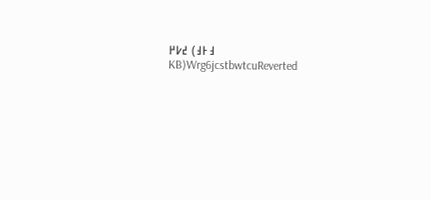߄߇߂ (߃߅߃ KB)Wrg6jcstbwtcuReverted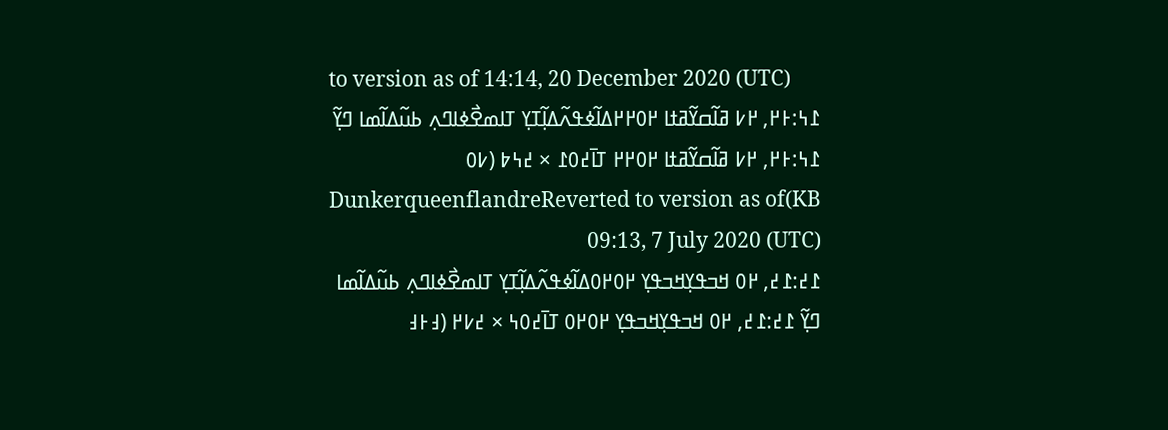to version as of 14:14, 20 December 2020 (UTC)
߁߆:߅߂, ߂߇ ߥߊ߬ߛߌ߬ߥߙߊ ߂߀߂߂ߡߊ߬ߦߟߍ߬ߡߊ߲߬ߠߌ߲ ߠߊߘߐ߯ߦߊߣߍ߲ ߕߎ߬ߡߊ߬ߘߊ ߣߌ߲߬ ߁߆:߅߂, ߂߇ ߥߊ߬ߛߌ߬ߥߙߊ ߂߀߂߂ ߠߊ߫߄߀߁ × ߄߆߈ (߇߀ KB)DunkerqueenflandreReverted to version as of 09:13, 7 July 2020 (UTC)
߁߄:߁߄, ߂߀ ߞߏߟߌ߲ߞߏߟߌ߲ ߂߀߂߀ߡߊ߬ߦߟߍ߬ߡߊ߲߬ߠߌ߲ ߠߊߘߐ߯ߦߊߣߍ߲ ߕߎ߬ߡߊ߬ߘߊ ߣߌ߲߬ ߁߄:߁߄, ߂߀ ߞߏߟߌ߲ߞߏߟߌ߲ ߂߀߂߀ ߠߊ߫߄߀߆ × ߄߇߂ (߃߅߃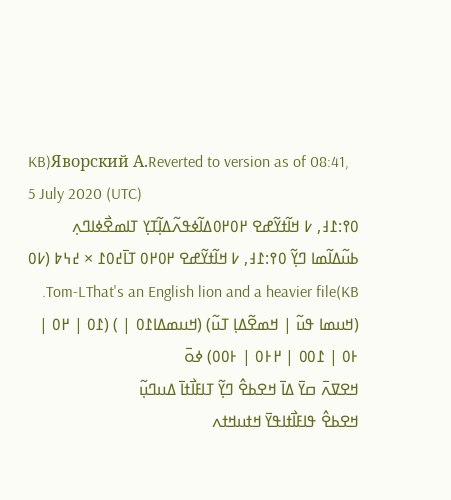KB)Яворский А.Reverted to version as of 08:41, 5 July 2020 (UTC)
߀߉:߁߃, ߇ ߞߊ߬ߙߌ߬ߝߐ ߂߀߂߀ߡߊ߬ߦߟߍ߬ߡߊ߲߬ߠߌ߲ ߠߊߘߐ߯ߦߊߣߍ߲ ߕߎ߬ߡߊ߬ߘߊ ߣߌ߲߬ ߀߉:߁߃, ߇ ߞߊ߬ߙߌ߬ߝߐ ߂߀߂߀ ߠߊ߫߄߀߁ × ߄߆߈ (߇߀ KB)Tom-LThat's an English lion and a heavier file.
(ߞߎߘߊ ߟߎ߬ | ߞߘߐ߬ߡߊ߲ ߠߎ߬) (ߞߎߘߡߊ߁߀ | ) (߁߀ | ߂߀ | ߅߀ | ߁߀߀ | ߂߅߀ | ߅߀߀) ߦߋ߫
ߞߐߜߍ߫ ߛߌ߫ ߡߊ߫ ߞߐߕߐ߮ ߣߌ߲߬ ߠߊߓߊ߯ߙߊ߫ ߡߎߣߎ߲߬
ߞߐߕߐ߮ ߟߊߓߊ߯ߙߊߟߌ߫ ߞߙߎߞߙߍ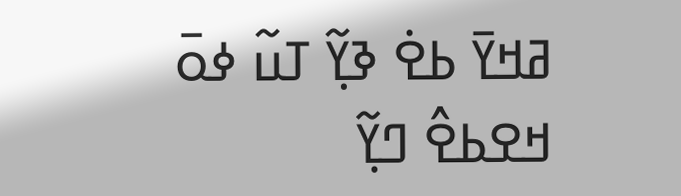ߥߞߌ߫ ߕߐ߭ ߢߌ߲߬ ߠߎ߬ ߦߋ߫ ߞߐߕߐ߮ ߣߌ߲߬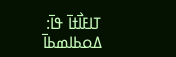ߠߊߓߊ߯ߙߊ߫ ߟߊ߫:
ߡߋߕߊߘߕߊ߫